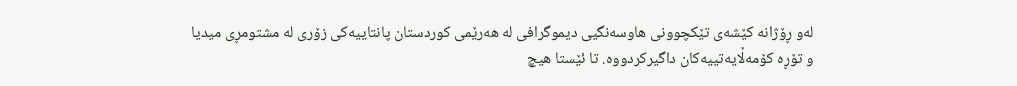لەو ڕۆژانە کێشەی تێکچوونی هاوسەنگیی دیموگرافی لە هەرێمی کوردستان پانتاییەکی زۆری لە مشتومڕی میدیا و تۆڕە کۆمەڵایەتییەکان داگیرکردووە. تا ئێستا هیچ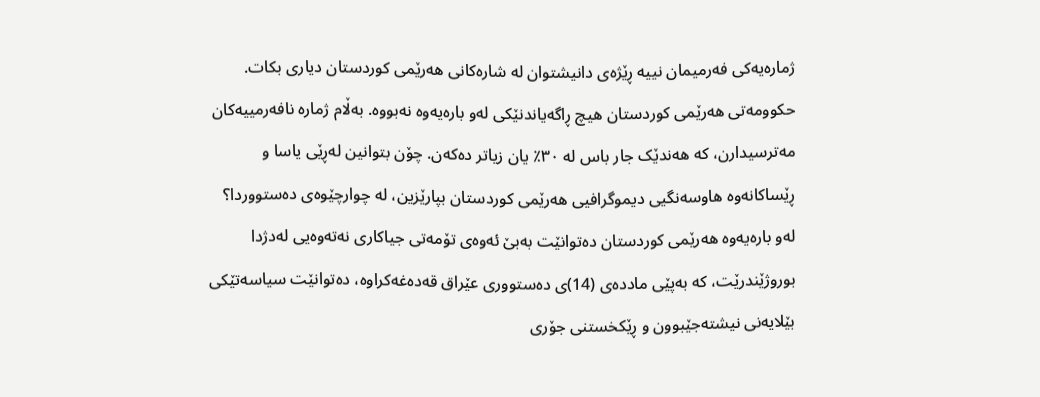ژمارەیەکی فەرمیمان نییە ڕێژەی دانیشتوان لە شارەکانی هەرێمی کوردستان دیاری بکات. حکوومەتی هەرێمی کوردستان هیچ ڕاگەیاندنێکی لەو بارەیەوە نەبووە. بەڵام ژمارە نافەرمییەکان مەترسیدارن، کە هەندێک جار باس لە ٣٠٪ یان زیاتر دەکەن. چۆن بتوانین لەڕێی یاسا و ڕێساکانەوە هاوسەنگیی دیموگرافیی هەرێمی کوردستان بپارێزین، لە چوارچێوەی دەستووردا؟ لەو بارەیەوە هەرێمی کوردستان دەتوانێت بەبێ ئەوەی تۆمەتی جیاکاری نەتەوەیی لەدژدا بوروژێندرێت، کە بەپێی ماددەی (14)ی دەستووری عێراق قەدەغەکراوە، دەتوانێت سیاسەتێکی بێلایەنی نیشتەجێبوون و ڕێکخستنی جۆری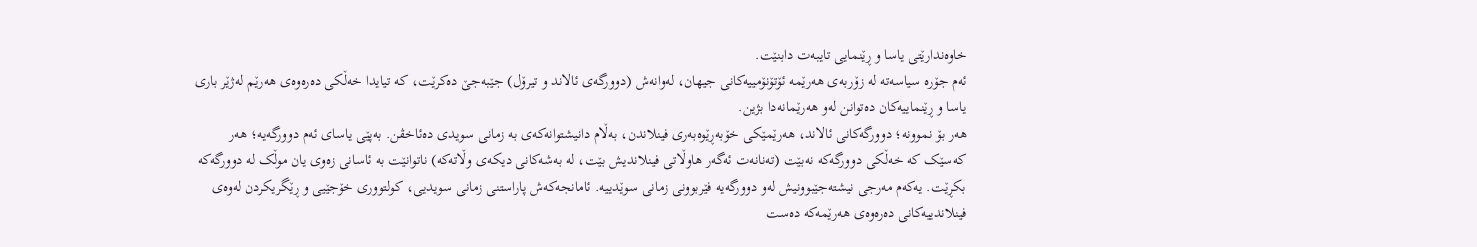خاوەندارێتی یاسا و ڕێنمایی تایبەت دابنێت.
ئەم جۆرە سیاسەتە لە زۆربەی هەرێمە ئۆتۆنۆمییەکانی جیهان، لەوانەش (دوورگەی ئالاند و تیرۆل) جێبەجێ دەکرێت، کە تیایدا خەڵکی دەرەوەی هەرێم لەژێر باری یاسا و ڕێنماییەکان دەتوانن لەو هەرێمانەدا بژین.
هەر بۆ نموونە؛ دوورگەکانی ئالاند، هەرێمێکی خۆبەڕێوەبەری فینلاندن، بەڵام دانیشتوانەکەی بە زمانی سویدی دەئاخڤن. بەپێی یاسای ئەم دوورگەیە؛ هەر کەسێک کە خەڵکی دوورگەکە نەبێت (تەنانەت ئەگەر هاوڵاتی فینلاندیش بێت، لە بەشەکانی دیکەی وڵاتەکە) ناتوانێت بە ئاسانی زەوی یان موڵک لە دوورگەکە بکڕێت. یەکەم مەرجی نیشتەجێبوونیش لەو دوورگەیە فێربوونی زمانی سوێدییە. ئامانجەکەش پاراستنی زمانی سویدیی، کولتووری خۆجێیی و ڕێگریکردن لەوەی فینلاندییەکانی دەرەوەی هەرێمەکە دەست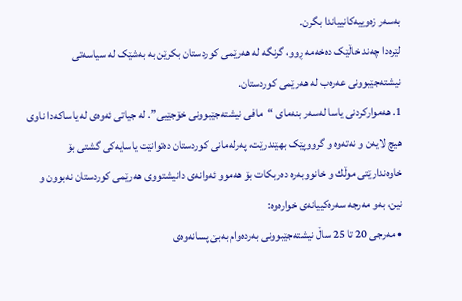بەسەر زەوییەکانییاندا بگرن.
لێرەدا چەند خاڵێک دەخەمە ڕوو، گرنگە لە هەرێمی کوردستان بکرێن بە بەشێک لە سیاسەتی نیشتەجێبوونی عەرەب لە هەرێمی کوردستان.
1. هەموارکردنی یاسا لەسەر بنەمای “مافی نیشتەجێبوونی خۆجێیی”. لە جیاتی ئەوەی لە یاساکەدا ناوی هیچ لایەن و نەتەوە و گرووپێک بهێندرێت، پەرلەمانی کوردستان دەتوانێت یاسایەکی گشتی بۆ خاوەندارێتی موڵك و خانووبەرە دەربکات بۆ هەموو ئەوانەی دانیشتووی هەرێمی کوردستان نەبوون و نین، بەو مەرجە سەرەکییانەی خوارەوە:
• مەرجی 20 تا 25 ساڵ نیشتەجێبوونی بەردەوام بەبێ پسانەوەی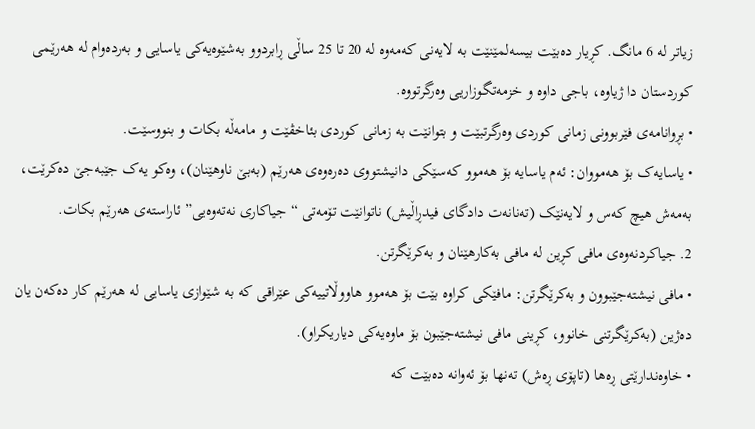زیاتر لە 6 مانگ. کڕیار دەبێت بیسەلمێنێت بە لایەنی کەمەوە لە 20 تا 25 ساڵی ڕابردوو بەشێوەیەکی یاسایی و بەردەوام لە هەرێمی کوردستان دا ژیاوە، باجی داوە و خزمەتگوزاریی وەرگرتووە.
• بڕوانامەی فێربوونی زمانی کوردی وەرگرتبێت و بتوانێت بە زمانی کوردی بئاخڤێت و مامەڵە بکات و بنووسێت.
• یاسایەک بۆ هەمووان: ئەم یاسایە بۆ هەموو کەسێکی دانیشتووی دەرەوەی هەرێم (بەبێ ناوهێنان)، وەکو یەک جێبەجێ دەکرێت، بەمەش هیچ کەس و لایەنێک (تەنانەت دادگای فیدڕاڵیش) ناتوانێت تۆمەتی “جیاکاری نەتەوەیی” ئاراستەی هەرێم بکات.
2. جیاکردنەوەی مافی کڕین لە مافی بەکارهێنان و بەکرێگرتن.
• مافی نیشتەجێبوون و بەکرێگرتن: مافێکی کراوە بێت بۆ هەموو هاووڵاتییەکی عێراقی کە بە شێوازی یاسایی لە هەرێم کار دەکەن یان دەژین (بەکرێگرتنی خانوو، کڕینی مافی نیشتەجێبون بۆ ماوەیەکی دیاریکراو).
• خاوەندارێتی ڕەها (تاپۆی ڕەش) تەنها بۆ ئەوانە دەبێت کە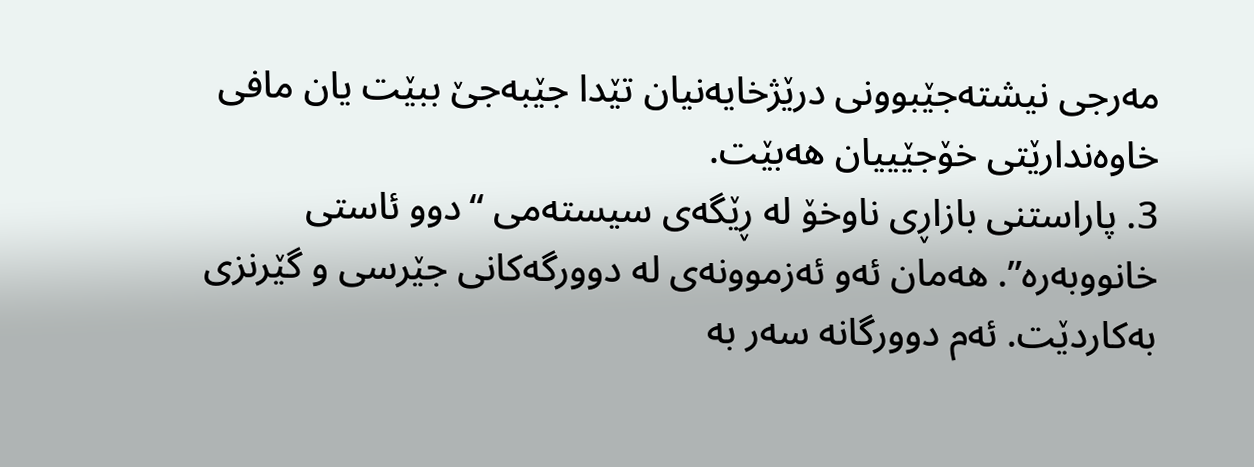مەرجی نیشتەجێبوونی درێژخایەنیان تێدا جێبەجێ ببێت یان مافی خاوەندارێتی خۆجێییان هەبێت.
3. پاراستنی بازاڕی ناوخۆ لە ڕێگەی سیستەمی “دوو ئاستی خانووبەرە”. هەمان ئەو ئەزموونەی لە دوورگەکانی جێرسی و گێرنزی بەکاردێت. ئەم دوورگانە سەر بە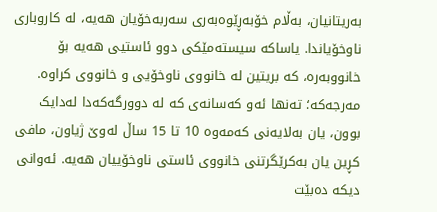بەریتانیان، بەڵام خۆبەڕێوەبەری سەربەخۆیان هەیە، لە کاروباری ناوخۆیاندا. یاساکە سیستەمێکی دوو ئاستیی هەیە بۆ خانووبەرە، کە بریتین لە خانووی ناوخۆیی و خانووی کراوە. مەرجەکە؛ تەنها ئەو کەسانەی کە لە دوورگەکەدا لەدایک بوون، یان بەلایەنی کەمەوە 10 تا 15 ساڵ لەوێ ژیاون، مافی کڕین یان بەکرێگرتنی خانووی ئاستی ناوخۆییان هەیە. ئەوانی دیکە دەبێت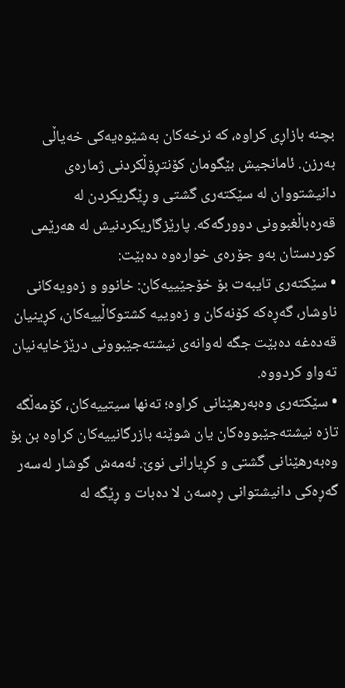بچنە بازاڕی کراوە، کە نرخەکان بەشێوەیەکی خەیاڵی بەرزن. ئامانجیش بێگومان کۆنتڕۆڵکردنی ژمارەی دانیشتووان لە سێکتەری گشتی و ڕێگریکردن لە قەرەباڵغبوونی دوورگەکە. پارێزگاریکردنیش لە هەرێمی کوردستان بەو جۆرەی خوارەوە دەبێت:
• سێکتەری تایبەت بۆ خۆجێییەکان: خانوو و زەویەکانی ناوشار، گەڕەکە کۆنەکان و زەوییە کشتوکاڵییەکان، کڕینیان قەدەغە دەبێت جگە لەوانەی نیشتەجێبوونی درێژخایەنیان تەواو کردووە.
• سێکتەری وەبەرهێنانی کراوە؛ تەنها سیتییەکان، کۆمەڵگە تازە نیشتەجێبووەکان یان شوێنە بازرگانییەکان کراوە بن بۆ وەبەرهێنانی گشتی و کڕیارانی نوێ. ئەمەش گوشار لەسەر گەڕەکی دانیشتوانی ڕەسەن لا دەبات و ڕێگە لە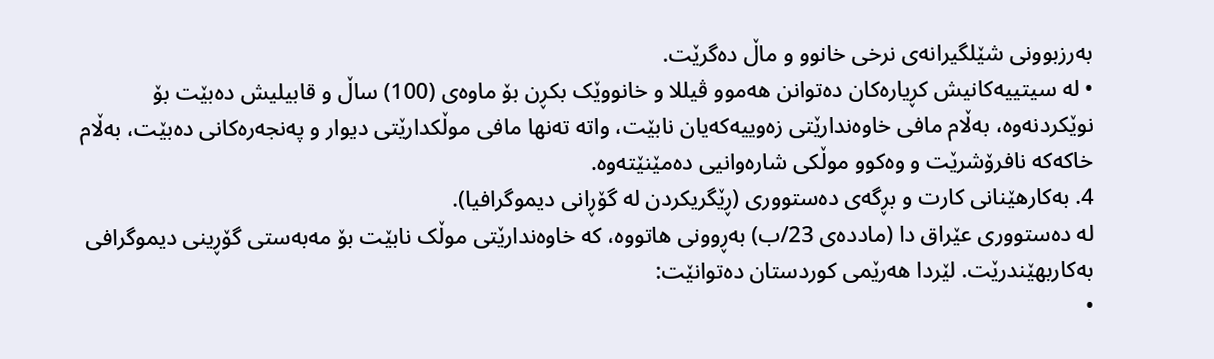بەرزبوونی شێلگیرانەی نرخی خانوو و ماڵ دەگرێت.
• لە سیتییەکانیش کڕیارەکان دەتوانن هەموو ڤیللا و خانووێک بکڕن بۆ ماوەی (100) ساڵ و قابیلیش دەبێت بۆ نوێکردنەوە، بەڵام مافی خاوەندارێتی زەوییەکەیان نابێت، واتە تەنها مافی موڵکدارێتی دیوار و پەنجەرەکانی دەبێت، بەڵام خاکەکە نافرۆشرێت و وەکوو موڵکی شارەوانیی دەمێنێتەوە.
4. بەکارهێنانی کارت و بڕگەی دەستووری (ڕێگریکردن لە گۆڕانی دیموگرافیا).
لە دەستووری عێراق دا (ماددەی 23/ب) بەڕوونی هاتووە، کە خاوەندارێتی موڵک نابێت بۆ مەبەستی گۆڕینی دیموگرافی بەکاربهێندرێت. لێردا هەرێمی کوردستان دەتوانێت:
•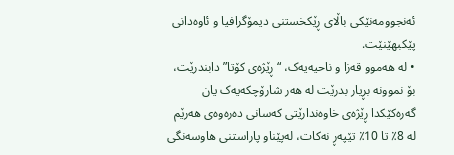ئەنجوومەنێکی باڵای ڕێکخستنی دیمۆگرافیا و ئاوەدانی پێکبهێنێت.
• لە هەموو قەزا و ناحیەیەک، “ڕێژەی کۆتا” دابندرێت، بۆ نموونە بڕیار بدرێت لە هەر شارۆچکەیەک یان گەرەکێکدا ڕێژەی خاوەندارێتی کەسانی دەرەوەی هەرێم لە 8٪ تا 10٪ تێپەڕ نەکات، لەپێناو پاراستنی هاوسەنگی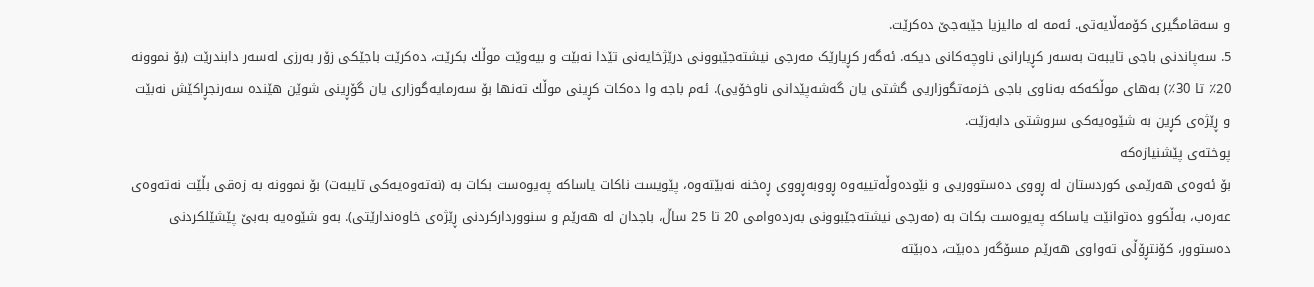و سەقامگیری کۆمەڵایەتی. ئەمە لە مالیزیا جێبەجێ دەکرێت.
5. سەپاندنی باجی تایبەت بەسەر کڕیارانی ناوچەکانی دیکە. ئەگەر کڕیارێک مەرجی نیشتەجێبوونی درێژخایەنی تێدا نەبێت و بیەوێت موڵك بکرێت، دەکرێت باجێکی زۆر بەرزی لەسەر دابندرێت (بۆ نموونە 20٪ تا 30٪) بەهای موڵکەکە بەناوی باجی خزمەتگوزاریی گشتی یان گەشەپێدانی ناوخۆیی). ئەم باجە وا دەکات کڕینی موڵك تەنها بۆ سەرمایەگوزاری یان گۆڕینی شوێن هێندە سەرنجڕاکێش نەبێت و ڕێژەی کڕین بە شێوەیەکی سروشتی دابەزێت.
پوختەی پێشنیازەکە
بۆ ئەوەی هەرێمی کوردستان لە ڕووی دەستووریی و نێودەوڵەتییەوە ڕووبەڕووی ڕەخنە نەبێتەوە، پێویست ناکات یاساکە پەیوەست بکات بە (نەتەوەیەکی تایبەت) بۆ نموونە بە زەقی بڵێت نەتەوەی عەرەب، بەڵکوو دەتوانێت یاساکە پەیوەست بکات بە (مەرجی نیشتەجێبوونی بەردەوامی 20 تا 25 ساڵ، باجدان لە هەرێم و سنووردارکردنی ڕێژەی خاوەندارێتی). بەو شێوەیە بەبێ پێشێلکردنی دەستوور، کۆنتڕۆڵی تەواوی هەرێم مسۆگەر دەبێت، دەبێتە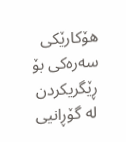هۆکارێکی سەرەکی بۆ ڕێگریکردن لە گۆڕانیی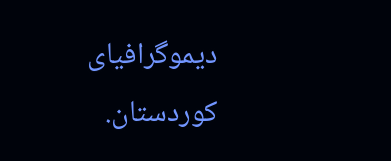دیموگرافیای کوردستان.